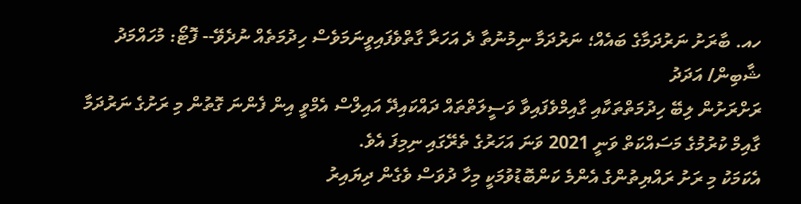ހއ. ބާރަށު ނަރުދަމާގެ ބައެއް؛ ނަރުދަމާ ނިމުނުތާ ދެ އަހަރާ ގާތްވެފައިވީނަމަވެސް ހިދުމަތެއް ނުދެވޭ-- ފޮޓޯ: މުހައްމަދު ޝާބިން/ އަދަދު
ރަށްރަށުން ލިބޭ ހިދުމަތްތަކާއި ގާއިމްވެފައިވާ ވަސީލަތްތައް ދައްކައިދޭ އައިލްސް އެމްވީ އިން ފެންނަ ގޮތުން މި ރަށުގެ ނަރުދަމާ ގާއިމް ކުރުމުގެ މަސައްކަތް ވަނީ 2021 ވަނަ އަހަރުގެ ތެރޭގައި ނިމިފަ އެވެ.
އެކަމަކު މި ރަށު ރައްޔިތުންގެ އެންމެ ކަންބޮޑުވުމަކީ މިހާ ދުވަސް ވެގެން ދިޔައިރު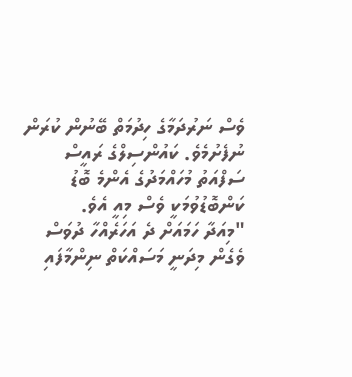ވެސް ނަރުދަމާގެ ހިދުމަތް ބޭނުން ކުރަން ނުފެށުމެވެ. ކައުންސިލްގެ ރައީސް ސަފްއަތު މުހައްމަދުގެ އެންމެ ބޮޑު ކަންބޮޑުވުމަކީ ވެސް މިއީ އެވެ.
"މިއަދާ ހަމައަށް ދެ އަހަރެއްހާ ދުވަސް ވެގެން މިދަނީ މަސައްކަތް ނިންމާފައި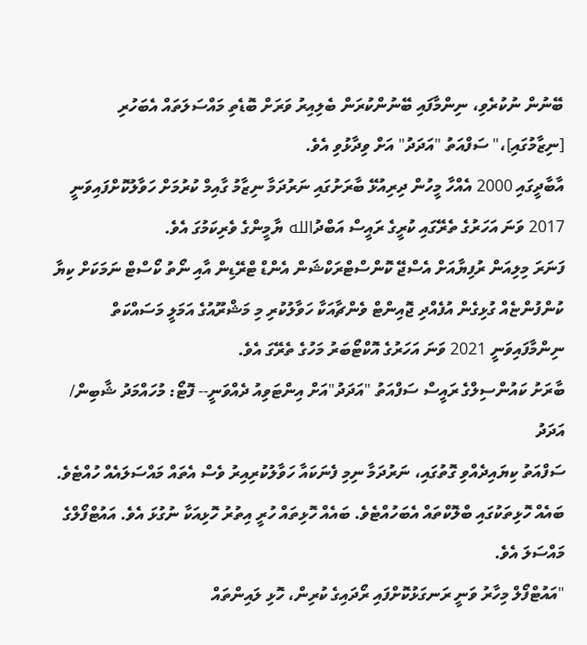ބޭނުން ނުކުރެވި، ނިންމާފައި ބޭނުންކުރަން ބެލިއިރު ވަރަށް ބޮޑެތި މައްސަލަތައް އެބަހުރި [ނިޒާމުގައި]،" ސަފްއަތު "އަދަދު" އަށް ވިދާޅުވި އެވެ.
އާބާދީގައި 2000 އެއްހާ މީހުން ދިރިއުޅޭ ބާރަށުގައި ނަރުދަމާ ނިޒާމު ގާއިމް ކުރުމަށް ހަވާލުކޮށްފައިވަނީ 2017 ވަނަ އަހަރުގެ ތެރޭގައި ކުރީގެ ރައީސް އަބްދުالله ޔާމީންގެ ވެރިކަމުގަ އެވެ.
ފަނަރަ މިލިއަން ރުފިޔާއަށް އެސްޖޭ ކޮންސްޓްރަކްޝަން އެންޑް ޓްރޭޑިން އާއި ނޯތު ކޯސްޓް ނަމަކަށް ކިޔާ ކުންފުންޏެއް ގުޅިގެން އުފެއްދި ޖޮއިންޓް ވެންޗާއަކާ ހަވާލުކުރި މި މަޝްރޫއުގެ އަމަލީ މަސައްކަތް ނިންމާފައިވަނީ 2021 ވަނަ އަހަރުގެ އޮކްޓޯބަރު މަހުގެ ތެރޭގަ އެވެ.
ބާރަށު ކައުންސިލްގެ ރައީސް ސަފްއަތު "އަދަދު"އަށް އިންޓަވިއު ދެއްވަނީ-- ފޮޓޯ: މުހައްމަދު ޝާބިން/ އަދަދު
ސަފްއަތު ކިޔައިދެއްވި ގޮތުގައި، ނަރުދަމާ ނިމި ފެނަކައާ ހަވާލުކުރިއިރު ވެސް އެތައް މައްސަލައެއް ހުއްޓެވެ. ބައެއް ހޮޅިތަކުގައި ބްލޮކްތައް އެބަހުއްޓެވެ. ބައެއް ހޮޅިތައް ހުރީ އިތުރު ހޮޅިއަކާ ނުގުޅަ އެވެ. އައުޓްފޯލްގެ މައްސަލަ އެވެ.
"އައުޓްފޯލް މިހާރު ވަނީ ރަނގަޅުކޮށްފައި ރޯދައިގެ ކުރިން، ހޮޅި ލައިންތައް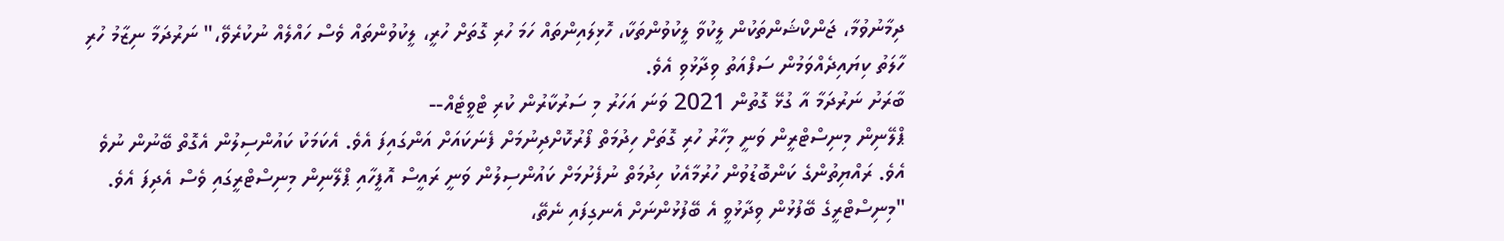ދިމާނުވުމާ، ޖަންކްޝަންތަކުން ލީކުވާ ލީކުވުންތަކާ، ހޮޅިލައިންތައް ހަމަ ހުރި ގޮތަށް ހުރީ، ލީކުވުންތައް ވެސް ހައްލެއް ނުކުރެވޭ،" ނަރުދަމާ ނިޒާމު ހުރި ހާލަތު ކިޔައިދެއްވަމުން ސަފްއަތު ވިދާޅުވި އެވެ.
ބާރަށު ނަރުދަމާ އާ ގުޅޭ ގޮތުން 2021 ވަނަ އަހަރު މި ސަރުކާރުން ކުރި ޓްވީޓެއް--
ޕްލޭނިން މިނިސްޓްރީން ވަނީ މިހާރު ހުރި ގޮތަށް ހިދުމަތް ފޯރުކޮށްދިނުމަށް ފެނަކައަށް އަންގައިފަ އެވެ. އެކަމަކު ކައުންސިލުން އެގޮތް ބޭނުން ނުވެ އެވެ. ރައްޔިތުންގެ ކަންބޮޑުވުން ހުރުމާއެކު ހިދުމަތް ނުފެށުމަށް ކައުންސިލުން ވަނީ ރައީސް އޮފީހާއި ޕްލޭނިން މިނިސްޓްރީގައި ވެސް އެދިފަ އެވެ.
"މިނިސްޓްރީގެ ބޭފުޅުން ވިދާޅުވީ އެ ބޭފުޅުންނަށް އެނގިފައި ނެތޭ،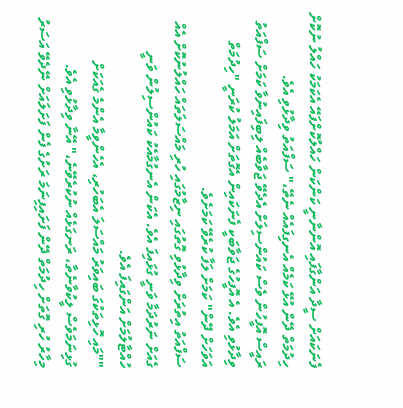ފެނަކައަށް ސީދާ އަންގާފައި އޮންނާނީ ކަންކަން ހައްލުކޮށްފައޭ އެކަމަކު ހައްލު ނުކޮށް ހިދުމަތް ދޭން އުޅޭ ކަމެއް އެނގިފައެއް ނެތޭ،" ސަފްއަތު ވިދާޅުވި އެވެ.
ރައީސް އޮފީހުން ވެސް ކައުންސިލަށް އެދެވޭ ޖަވާބެއް ލިބިފައިނުވާ ކަމަށް ސަފްއަތު ވިދާޅުވި އެވެ. އެ އޮފީހުގެ ޖަވާބަކީ ފެނަކައިން އެގޮތަށް އަމަލު ކުރަނީ "ހިދުމަތް އަވަހަށް ދޭން" ކަމަށް ލަފާ ކުރެވޭ ކަމަށެވެ.
ސަފްއަތު އިތުރަށް ވިދާޅުވި ގޮތުގައި ނިޒާމުގައި ހުރި މައްސަލަތައް ހައްލުނުކޮށް އެއް ގެއަށް ނަރުދަމާ ވަނީ ގުޅައިފަ އެވެ. އެކަން އެނގުމާއެކު ކައުންސިލުން ވަނީ ހުއްޓާލުމަށް އަންގައިފަ އެވެ.
""މައި ހޮޅިތަކުގަ ބައިވަރު މައްސަލަ އެބަހުރި، އެހެންވީމާ އެންމެ ގެއަކަށް ގުޅިނަމަވެސް ލީކުވާނެތާ، ރަނގަޅެއް ނުކުރެވޭނެ،" އޭނާ ވިދާޅުވި އެވެ.
މިހާރު ހުރި ގޮތަށް ހިދުމަތް ދޭން ފަށައިފިނަމަ ރަށުގެ ފެން ފަށަލައަށް ނޭދެވޭ އަސަރު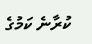ކުރާނެ ކަމުގެ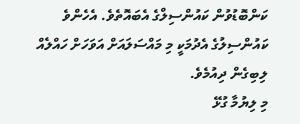ކަންބޮޑުވުން ކައުންސިލްގެ އެބައޮތެވެ. އެހެންވެ ކައުންސިލުގެ އެދުމަކީ މި މައްސަލައަށް އަވަހަށް ހައްލެއް ލިބިގެން ދިއުމެވެ.
މި ލިޔުމާ ގުޅޭ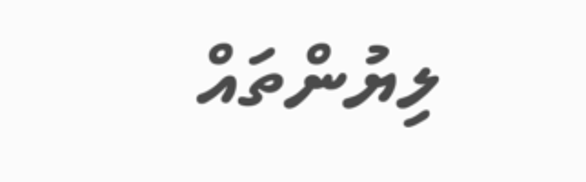ލިޔުންތައް